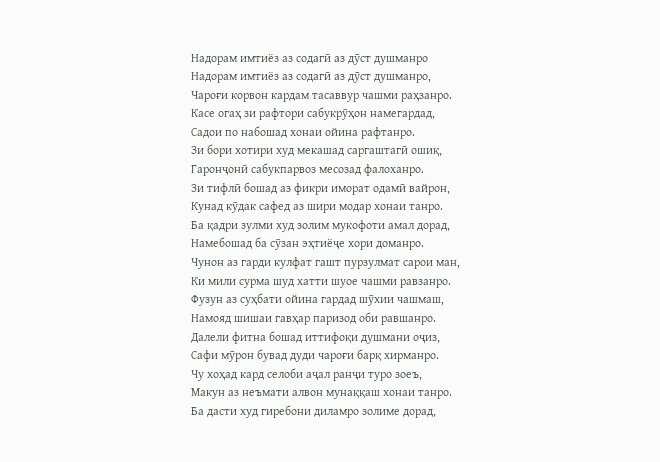Надорам имтиёз аз содагӣ аз дӯст душманро
Надорам имтиёз аз содагӣ аз дӯст душманро,
Чароғи корвон кардам тасаввур чашми раҳзанро.
Касе огаҳ зи рафтори сабукрӯҳон намегардад,
Садои по набошад хонаи ойина рафтанро.
Зи бори хотири худ мекашад саргаштагӣ ошиқ,
Гаронҷонӣ сабукпарвоз месозад фалоханро.
Зи тифлӣ бошад аз фикри иморат одамӣ вайрон,
Кунад кӯдак сафед аз шири модар хонаи танро.
Ба қадри зулми худ золим мукофоти амал дорад,
Намебошад ба сӯзан эҳтиёҷе хори доманро.
Чунон аз гарди кулфат гашт пурзулмат сарои ман,
Ки мили сурма шуд хатти шуое чашми равзанро.
Фузун аз суҳбати ойина гардад шӯхии чашмаш,
Намояд шишаи гавҳар паризод оби равшанро.
Далели фитна бошад иттифоқи душмани оҷиз,
Сафи мӯрон бувад дуди чароғи барқ хирманро.
Чу хоҳад кард селоби аҷал ранҷи туро зоеъ,
Макун аз неъмати алвон мунаққаш хонаи танро.
Ба дасти худ гиребони диламро золиме дорад,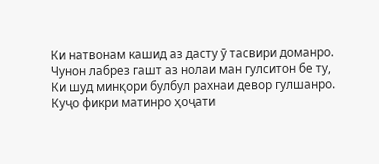Ки натвонам кашид аз дасту ӯ тасвири доманро.
Чунон лабрез гашт аз нолаи ман гулситон бе ту,
Ки шуд минқори булбул рахнаи девор гулшанро.
Куҷо фикри матинро ҳоҷати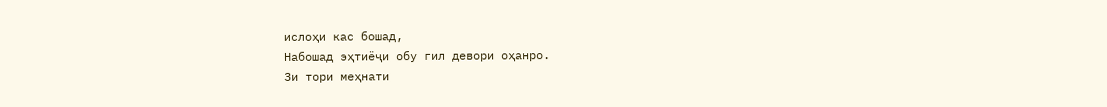ислоҳи кас бошад,
Набошад эҳтиёҷи обу гил девори оҳанро.
Зи тори меҳнати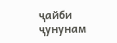ҷайби ҷунунам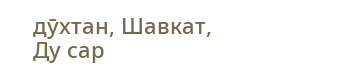дӯхтан, Шавкат,
Ду сар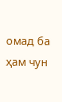омад ба ҳам чун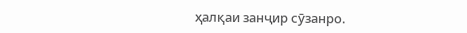ҳалқаи занҷир сӯзанро.